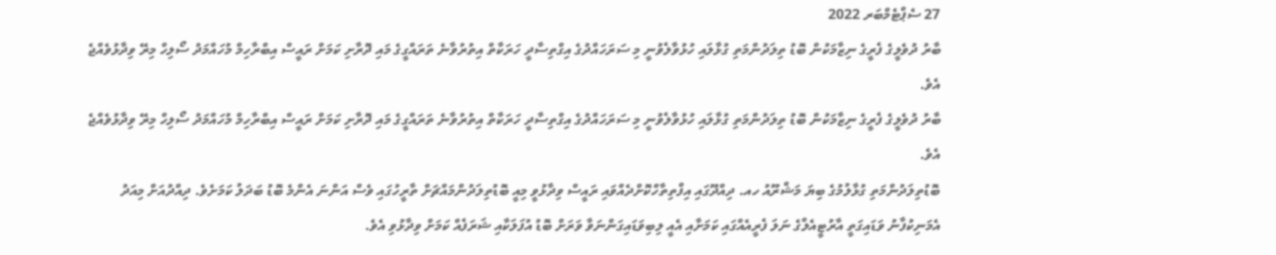27 ސެޕްޓެމްބަރ 2022
ބާރު ދުވެލީގެ ފެރީގެ ނިޒާމަކުން ބޮޑު ތިލަދުންމަތި ގުޅާލައި ހުޅުވާލެވުނީ މި ސަރަހައްދުގެ އިގްތިސާދީ ހަރަކާތް އިތުރުވާނެ ތަރައްގީގެ މައި ދޮރާށި ކަމަށް ރައީސް އިބްރާހިމް މުހައްމަދު ސޯލިހް މިރޭ ވިދާޅުވެއްޖެ އެވެ.
ބާރު ދުވެލީގެ ފެރީގެ ނިޒާމަކުން ބޮޑު ތިލަދުންމަތި ގުޅާލައި ހުޅުވާލެވުނީ މި ސަރަހައްދުގެ އިގްތިސާދީ ހަރަކާތް އިތުރުވާނެ ތަރައްގީގެ މައި ދޮރާށި ކަމަށް ރައީސް އިބްރާހިމް މުހައްމަދު ސޯލިހް މިރޭ ވިދާޅުވެއްޖެ އެވެ.
ބޮޑުތިލަދުންމަތި ގުޅާލުމުގެ ބިޔަ މަޝްރޫއު ހއ. ދިއްދޫގައި އިފްތިތާހްކޮށްދެއްވައި ރައީސް ވިދާޅުވީ މިއީ ބޮޑުތިލަދުންމައްޗަށް ތާރީހުގައި ވެސް އަންނަ އެންމެ ބޮޑު ބަދަލު ކަމަށެވެ. ދިއްދުއަށް މިއަދު އެމަނިކުފާނު ވަޑައިގަތީ އާރުޓީއެލްގެ ނަލަ ފެރީއެއްގައި ކަމަށާއި އެއީ ލިބިވަޑައިގަންނަވާ ވަރަށް ބޮޑު އުފަލަކާއި ޝަރަފެއް ކަމަށް ވިދާޅުވި އެވެ.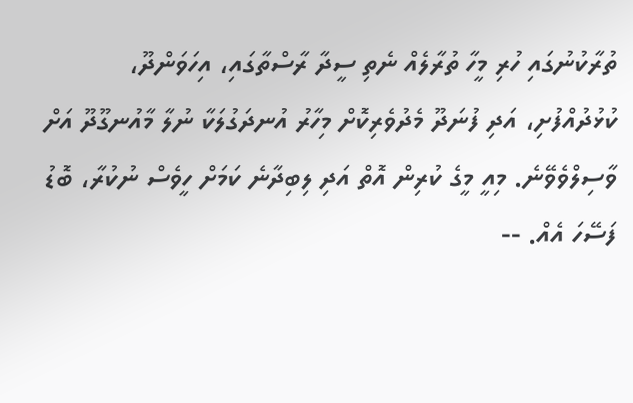ތުރާކުނުގައި ހުރި މީހާ ތުރާލެއް ނެތި ސީދާ ރާސްތާގައި، އިހަވަންދޫ، ކުޅުދުއްފުށި، އަދި ފުނަދޫ މެދުވެރިކޮށް މިހާރު އުނދަގުލަކާ ނުލާ މާއުނގޫދޫ އަށް ވާސިލްވެވޭނެ. މިއީ މީގެ ކުރިން އޮތް އަދި ލިބިދާނެ ކަމަށް ހީވެސް ނުކުރާ، ބޮޑު ފަސޭހަ އެއް. --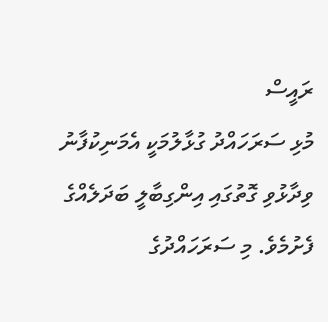ރައީސް
މުޅި ސަރަހައްދު ގުޅާލުމަކީ އެމަނިކުފާނު ވިދާޅުވި ގޮތުގައި އިންގިބާލީ ބަދަލެއްގެ ފެށުމެވެ. މި ސަރަހައްދުގެ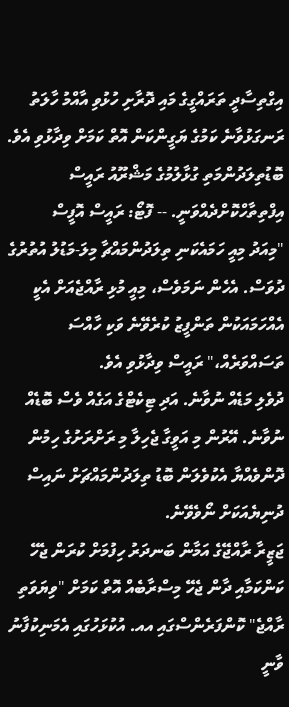އިގްތިސާދީ ތަރައްގީގެ މައި ދޮރާށި ހުޅުވި އާއްމު ހާލަތު ރަނގަޅުވާނެ ކަމުގެ ޔަގީންކަން އޮތް ކަމަށް ވިދާޅުވި އެވެ.
ބޮޑުތިލަދުންމަތި ގުޅާލުމުގެ މަޝްރޫއު ރައީސް އިފްތިތާހްކޮށްދެއްވަނީ. -- ފޮޓޯ: ރައީސް އޮފީސް
"މިއަދު މިއީ ހަމައެކަނި ތިލަދުންމައްޗާ މިލަ-މަޑުލު އުތުރުގެ ދުވަސް. އެހެން ނަމަވެސް، މިއީ މުޅި ރާއްޖެއަށް އެކީ އެއްހަމައަކުން ތަންފީޒު ކުރެވޭނެ ވަކި ހާއްސަ ތަސައްވަރެއް،" ރައީސް ވިދާޅުވި އެވެ.
ދުވެލި މަޑެއް ނުވާނެ. އަދި ޓިކެޓްގެ އަގެއް ވެސް ބޮޑެއް ނުވާނެ. އޭރުން މި އަވީގާ ޖެހިލާ މި ރަށްރަށުގެ ހިމުން ދޮންވެއްޔާ އެކުވެލަން ބޮޑު ތިލަދުންމައްޗަށް ނައިސް ދުނިޔެއަކަށް ނޯވެވޭނެ.
ޖަޒީރާ ރާއްޖޭގެ އަމާން ބަނދަރު ހިފުމަށް ކުރަން ޖެހޭ ކަންކަމާއި ދާން ޖެހޭ މިސްރާބެއް އޮތް ކަމަށް "ވިޔަވަތި ރާއްޖެ" ކޮންފަރެންސްގައި އއ. އުކުޅަހުގައި އެމަނިކުފާނު ވާނީ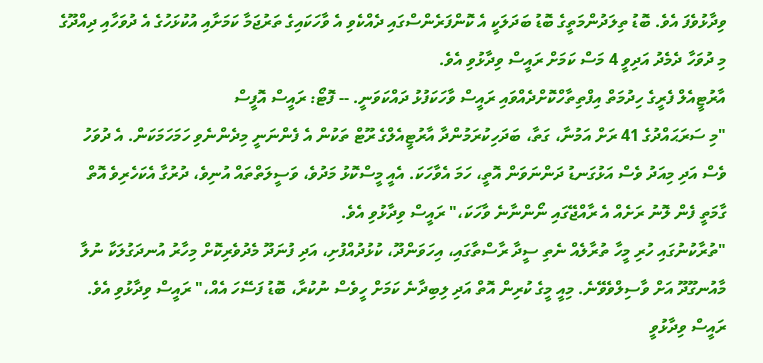ވިދާޅުވެފަ އެވެ. ބޮޑު ތިލަދުންމަތީގެ ބޮޑު ބަދަލަކީ އެ ކޮންފަރެންސްގައި ދެއްކެވި އެ ވާހަކައިގެ ތަރުޖަމާ ކަމަށާއި އުކުޅަހުގެ އެ ދުވަހާއި ދިއްދޫގެ މި ދުވަހާ ދެމެދު އަދިވީ 4 މަސް ކަމަށް ރައީސް ވިދާޅުވި އެވެ.
އާރުޓީއެލް ފެރީގެ ހިދުމަތް އިފްތިތާހްކޮށްދެއްވައި ރައީސް ވާހަކަފުޅު ދައްކަވަނީ. -- ފޮޓޯ: ރައީސް އޮފީސް
"މި ސަރަޙައްދުގެ 41 ރަށް އަމުނާ، ގަތާ، ބަދަހިކުރަމުންދާ އާރުޓީއެލްގެ ރޫޓް ތަކުން އެ ފެންނަނީ މިދެންނެވި ހަމަހަމަކަން. އެ ދުވަހު ވެސް އަދި މިއަދު ވެސް އަޅުގަނޑު ދަންނަވަން އޮތީ، ހަމަ އެވާހަކަ. އެއީ މީސްކޮޅު މަދުވެ، ވަސީލަތްތައް އުނިވެ، ދުރުގާ އެކަހެރިވެ އޮތް ގާމަތީ ފެން ލޮނު ރަށެއް އެ ރާއްޖޭގައި ނޯންނާނެ ވާހަކަ،" ރައީސް ވިދާޅުވި އެވެ.
"ތުރާކުނުގައި ހުރި މީހާ ތުރާލެއް ނެތި ސީދާ ރާސްތާގައި، އިހަވަންދޫ، ކުޅުދުއްފުށި، އަދި ފުނަދޫ މެދުވެރިކޮށް މިހާރު އުނދަގުލަކާ ނުލާ މާއުނގޫދޫ އަށް ވާސިލްވެވޭނެ. މިއީ މީގެ ކުރިން އޮތް އަދި ލިބިދާނެ ކަމަށް ހީވެސް ނުކުރާ، ބޮޑު ފަސޭހަ އެއް،" ރައީސް ވިދާޅުވި އެވެ.
ރައީސް ވިދާޅުވީ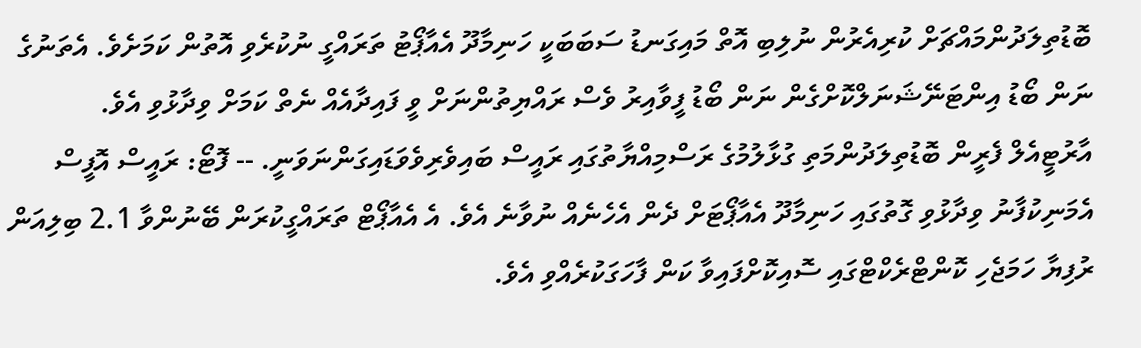ބޮޑުތިލަދުންމައްޗަށް ކުރިއެރުން ނުލިބި އޮތް މައިގަނޑު ސަބަބަކީ ހަނިމާދޫ އެއާޕޯޓު ތަރައްގީ ނުކުރެވި އޮތުން ކަމަށެވެ. އެތަނުގެ ނަން ބޯޑު އިންޓަނޭޝަނަލްކޮށްގެން ނަން ބޯޑު ފީވާއިރު ވެސް ރައްޔިތުންނަށް ވީ ފައިދާއެއް ނެތް ކަމަށް ވިދާޅުވި އެވެ.
އާރުޓީއެލް ފެރީން ބޮޑުތިލަދުންމަތި ގުޅާލުމުގެ ރަސްމިއްޔާތުގައި ރައީސް ބައިވެރިވެވަޑައިގަންނަވަނީ. -- ފޮޓޯ: ރައީސް އޮފީސް
އެމަނިކުފާނު ވިދާޅުވި ގޮތުގައި ހަނިމާދޫ އެއާޕޯޓަށް ދެން އެހެނެއް ނުވާނެ އެވެ. އެ އެއާޕޯޓް ތަރައްގީކުރަން ބޭނުންވާ 2.1 ބިލިއަން ރުފިޔާ ހަމަޖެހި ކޮންޓްރެކްޓްގައި ސޮއިކޮށްފައިވާ ކަން ފާހަގަކުރެއްވި އެވެ.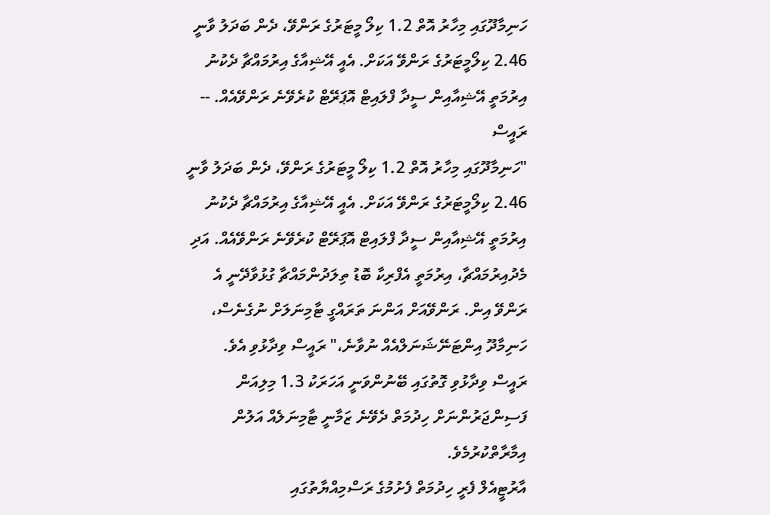ހަނިމާދޫގައި މިހާރު އޮތް 1.2 ކިލޯ މީޓަރުގެ ރަންވޭ، ދެން ބަދަލު ވާނީ 2.46 ކިލޯމީޓަރުގެ ރަންވޭ އަކަށް. އެއީ އޭޝިއާގެ އިރުމައްޗާ ދެކުނު އިރުމަތީ އޭޝިއާއިން ސީދާ ފްލައިޓް އޮޕަރޭޓް ކުރެވޭނެ ރަންވޭއެއް. -- ރައީސް
"ހަނިމާދޫގައި މިހާރު އޮތް 1.2 ކިލޯ މީޓަރުގެ ރަންވޭ، ދެން ބަދަލު ވާނީ 2.46 ކިލޯމީޓަރުގެ ރަންވޭ އަކަށް. އެއީ އޭޝިއާގެ އިރުމައްޗާ ދެކުނު އިރުމަތީ އޭޝިއާއިން ސީދާ ފްލައިޓް އޮޕަރޭޓް ކުރެވޭނެ ރަންވޭއެއް. އަދި މެދުއިރުމައްޗާ، އިރުމަތީ އެފްރިކާ ބޮޑު ތިލަދުންމައްޗާ ގުޅުވާދޭނީ އެ ރަންވޭ އިން. ރަންވޭއަށް އަންނަ ތަރައްގީ ޓާމިނަލަށް ނުގެނެސް، ހަނިމާދޫ އިންޓަނޭޝަނަލްއެއް ނުވާނެ،" ރައީސް ވިދާޅުވި އެވެ.
ރައީސް ވިދާޅުވި ގޮތުގައި ބޭނުންވަނީ އަހަރަކު 1.3 މިލިއަން ފަސިންޖަރުންނަށް ހިދުމަތް ދެވޭނެ ޒަމާނީ ޓާމިނަލެއް އަލުން އިމާރާތްކުރުމެވެ.
އާރުޓީއެލް ފެރީ ހިދުމަތް ފެށުމުގެ ރަސްމިއްޔާތުގައި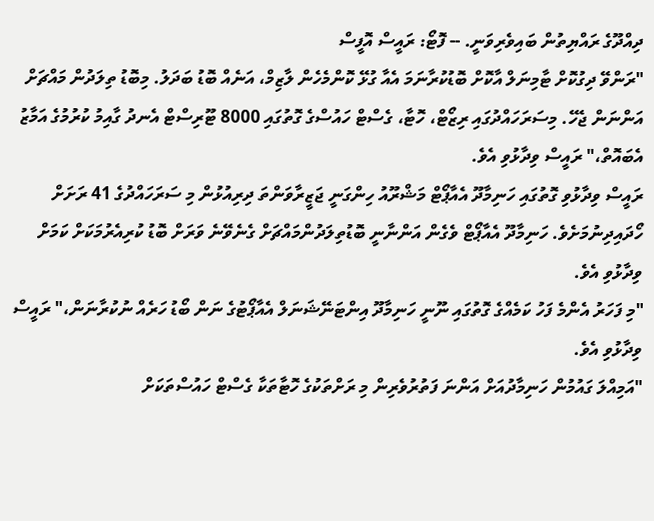ދިއްދޫގެ ރައްޔިތުން ބައިވެރިވަނީ. -- ފޮޓޯ: ރައީސް އޮފީސް
"ރަންވޭ ދިގުކޮށް ޓާމިނަލް އާކޮށް ބޮޑުކުރާނަމަ އެއާ ގުޅޭ ކޮންމެހެން ލާޒިމް، އަނެއް ބޮޑު ބަދަލު. މިބޮޑު ތިލަދުން މައްޗަށް އަންނަން ޖެހޭ. މިސަރަހައްދުގައި ރިޒޯޓް، ހޮޓާ، ގެސްޓް ހައުސްގެ ގޮތުގައި 8000 ޓޫރިސްޓް އެނދު ގާއިމު ކުރުމުގެ އަމާޒު އެބައޮތް،" ރައީސް ވިދާޅުވި އެވެ.
ރައީސް ވިދާޅުވި ގޮތުގައި ހަނިމާދޫ އެއާޕޯޓް މަޝްރޫއު ހިންގަނީ ޖަޒީރާވަންތަ ދިރިއުޅުން މި ސަރަހައްދުގެ 41 ރަށަށް ހޯދައިދިނުމަށެވެ. ހަނިމާދޫ އެއާޕޯޓް ވެގެން އަންނާނީ ބޮޑުތިލަދުންމައްޗަށް ގެނެވޭނެ ވަރަށް ބޮޑު ކުރިއެރުމަކަށް ކަމަށް ވިދާޅުވި އެވެ.
"މި ފަހަރު އެންމެ ފަހު ކަމެއްގެ ގޮތުގައި ނޫނީ ހަނިމާދޫ އިންޓަނޭޝަނަލް އެއާޕޯޓުގެ ނަން ބޯޑު ހަރެއް ނުކުރާނަން،" ރައީސް ވިދާޅުވި އެވެ.
"އަމިއްލަ ގައުމުން ހަނިމާދުއަށް އަންނަ ފަތުރުވެރިން މި ރަށްތަކުގެ ހޮޓާތަކާ ގެސްޓް ހައުސްތަކަށް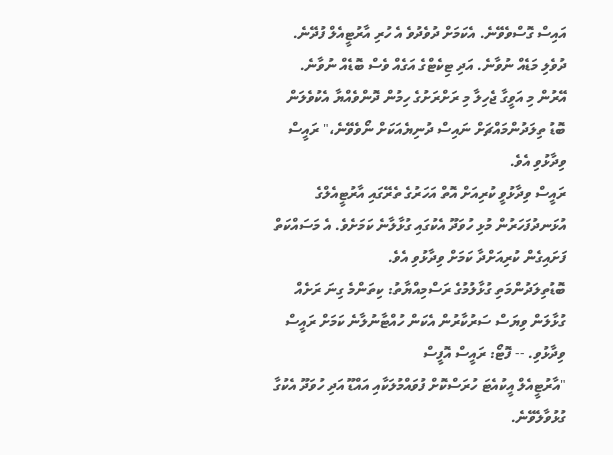އައިސް ގޮސްވެވޭނެ. އެކަމަށް ދުވެދުވެ އެ ހުރި އާރުޓީއެލް ފުދޭނެ. ދުވެލި މަޑެއް ނުވާނެ. އަދި ޓިކެޓްގެ އަގެއް ވެސް ބޮޑެއް ނުވާނެ. އޭރުން މި އަވީގާ ޖެހިލާ މި ރަށްރަށުގެ ހިމުން ދޮންވެއްޔާ އެކުވެލަން ބޮޑު ތިލަދުންމައްޗަށް ނައިސް ދުނިޔެއަކަށް ނޯވެވޭނެ،" ރައީސް ވިދާޅުވި އެވެ.
ރައީސް ވިދާޅުވީ ކުރިއަށް އޮތް އަހަރުގެ ތެރޭގައި އާރުޓީއެލްގެ އުޅަނދުފަހަރުން މުޅި ހުވަދޫ އެކުގައި ގުޅާލާނެ ކަމަށެވެ. އެ މަސައްކަތް ފަށައިގެން ކުރިއަށްދާ ކަމަށް ވިދާޅުވި އެވެ.
ބޮޑުތިލަދުންމަތި ގުޅާލުމުގެ ރަސްމިއްޔާތު: ކިތަންމެ ގިނަ ރަށެއް ގުޅާލަން ވިޔަސް ސަރުކާރުން އެކަން ހުއްޓާނުލާނެ ކަމަށް ރައީސް ވިދާޅުވި. -- ފޮޓޯ: ރައީސް އޮފީސް
"އާރުޓީއެލް އީކުއެޓަ ހުރަސްކޮށް ފުވައްމުލަކާއި އައްޑޫ އަދި ހުވަދޫ އެކުގާ ގުޅުވާލެވޭނެ.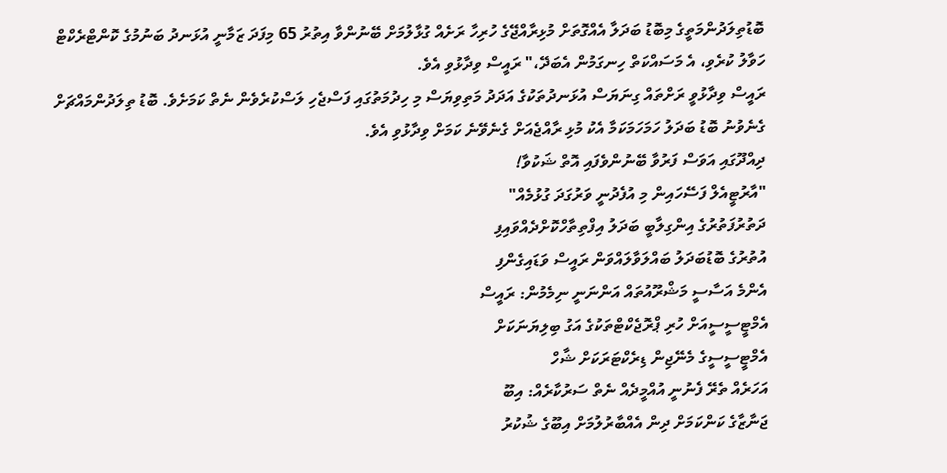ބޮޑުތިލަދުންމަތީގެ މިބޮޑު ބަދަލާ އެއްގޮތަށް މުޅިރާއްޖޭގެ ހުރިހާ ރަށެއް ގުޅާލުމަށް ބޭނުންވާ އިތުރު 65 މިފަދަ ޒަމާނީ އުޅަނދު ބަނުމުގެ ކޮންޓްރެކްޓް ހަވާލު ކުރެވި، އެ މަސައްކަތް ހިނގަމުން އެބަދޭ،" ރައީސް ވިދާޅުވި އެވެ.
ރައީސް ވިދާޅުވީ ރަށްތައް ގިނަޔަސް އުޅަނދުތަކުގެ އަދަދު މަތިވިޔަސް މި ހިދުމަތުގައި ފަސްޖެހި ލަސްކުރެވެން ނެތް ކަމަށެވެ. ބޮޑު ތިލަދުންމައްޗަށް ގެނެވުނު ބޮޑު ބަދަލު ހަމަހަމަކަމާ އެކު މުޅި ރާއްޖެއަށް ގެނެވޭނެ ކަމަށް ވިދާޅުވި އެވެ.
ދިއްދޫގައި އަވަސް ފަރުވާ ބޭނުންވެފައި އޮތް ޝަކުވާ!
"އާރުޓީއެލް ފަސޭހައިން މި އުފެދުނީ ވަރުގަދަ ގުޅުމެއް"
ދަތުރުފަތުރުގެ އިންގިލާބީ ބަދަލު އިފްތިތާހްކޮށްދެއްވައިފި
އުތުރުގެ ބޮޑުބަދަލު ބައްލަވާލައްވަން ރައީސް ވަޑައިގެންފި
އެންމެ އަސާސީ މަޝްރޫއުތައް އަންނަނީ ނިމެމުން: ރައީސް
އެމްޓީސީސީއަށް ހުރި ޕްރޮޖެކްޓްތަކުގެ އަގު ބިލިޔަނަކަށް
އެމްޓީސީސީގެ މެނޭޖިން ޑިރެކްޓަރަކަށް ޝާހް
އަހަރެއް ތެރޭ ފެނުނީ އުއްމީދެއް ނެތް ސަރުކާރެއް: އިބޫ
ޖަނާޒާގެ ކަންކަމަށް ދިން އެއްބާރުލުމަށް އިބޫގެ ޝުކުރު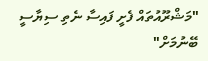"މަޝްރޫއުތައް ފެށީ ފައިސާ ނެތި ސިޔާސީ ބޭނުމަށް"